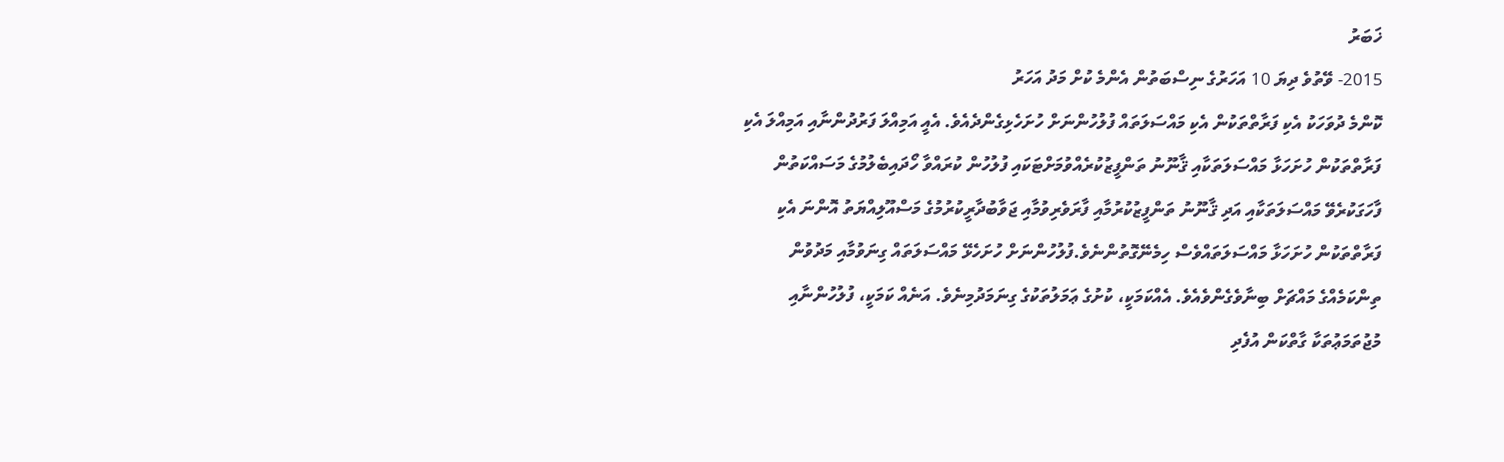ޚަބަރު
2015- ވޭތުވެ ދިޔަ 10 އަހަރުގެ ނިސްބަތުން އެންމެ ކުށް މަދު އަހަރު
ކޮންމެ ދުވަހަކު އެކި ފަރާތްތަކުން އެކި މައްސަލަތައް ފުލުހުންނަށް ހުށަހެޅިގެންދެއެވެ. އެއީ އަމިއްލަ ފަރުދުންނާއި އަމިއްލަ އެކި ފަރާތްތަކުން ހުށަހަޅާ މައްސަލަތަކާއި ޤާނޫނު ތަންފީޒުކުރެއްވުމަށްޓަކައި ފުލުހުން ކުރައްވާ ހޯދައިބެލުމުގެ މަސައްކަތުން ފާހަގަކުރެވޭ މައްސަލަތަކާއި އަދި ޤާނޫނު ތަންފީޒުކުރުމާއި ފާރަވެރިވުމާއި ޖަވާބުދާރީކުރުމުގެ މަސްއޫލިއްޔަތު އޮންނަ އެކި ފަރާތްތަކުން ހުށަހަޅާ މައްސަލަތައްވެސް ހިމެނޭގޮތުންނެވެ.ފުލުހުންނަށް ހުށަހެޅޭ މައްސަލަތައް ގިނަވުމާއި މަދުވުން ތިންކަމެއްގެ މައްޗަށް ބިނާވެގެންވެއެވެ. އެއްކަމަކީ، ކުށުގެ ޢަމަލުތަކުގެ ގިނަމަދުމިނެވެ. އަނެއް ކަމަކީ، ފުލުހުންނާއި މުޖުތަމަޢުތަކާ ގާތްކަން އުފެދި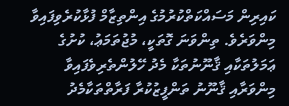ކައިރިން މަސައްކަތްކުރުމުގެ އިންތިޒާމް ފުޅާކުރެވިފައިވާ މިންވަރެވެ. ތިންވަނަ ގޮތަކީ، މުޖުތަމަޢު، ކުށުގެ ޢަމަލުތަކާއި ޤާނޫނުތަކާ މެދު ހޭލުންތެރިވެފައިވާ މިންވަރާއި ޤާނޫނު ތަންފީޒުކުރާ ފަރާތްތަކާމެދު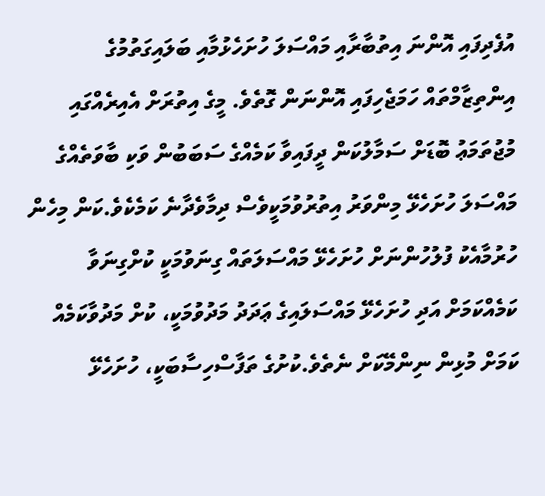އުފެދިފައި އޮންނަ އިތުބާރާއި މައްސަލަ ހުށަހެޅުމާއި ބަލައިގަތުމުގެ އިންތިޒާމްތައް ހަމަޖެހިފައި އޮންނަން ގޮތެވެ. މީގެ އިތުރަށް އެއިރެއްގައި މުޖުތަމަޢު ބޮޑަށް ސަމާލުކަން ދީފައިވާ ކަމެއްގެ ސަބަބުން ވަކި ބާވަތެއްގެ މައްސަލަ ހުށަހެޅޭ މިންވަރު އިތުރުވުމަކީވެސް ދިމާވެދާނެ ކަމެކެވެ.ކަން މިހެން ހުރުމާއެކު ފުލުހުންނަށް ހުށަހެޅޭ މައްސަލަތައް ގިނަވުމަކީ ކުށްގިނަވާ ކަމެއްކަމަށް އަދި ހުށަހެޅޭ މައްސަލައިގެ ޢަދަދު މަދުވުމަކީ، ކުށް މަދުވާކަމެއް ކަމަށް މުޅިން ނިންމޭކަށް ނެތެވެ.ކުށުގެ ތަފާސްހިސާބަކީ، ހުށަހެޅޭ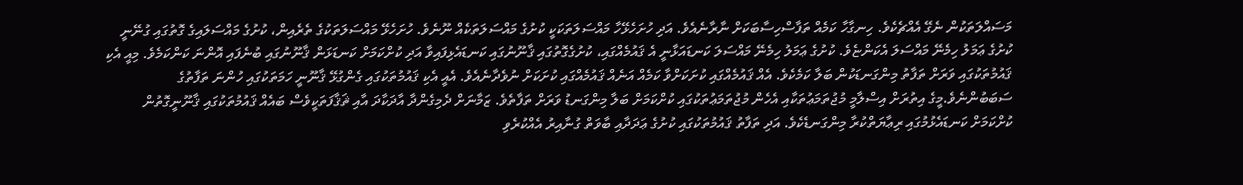މަސައްލަތަކުން ނެގޭ އެއްޗެކެވެ. ހިނގާހާ ކަމެއް ތަފާސްހިސާބަކަށް ނާރާނެއެވެ. އަދި ހުށަހެޅޭހާ މައްސަލަތަކަކީ ކުށުގެ މައްސަލަތަކެއް ނޫނެވެ. ހުށަހެޅޭ މައްސަލަތަކުގެ ތެރެއިން، ކުށުގެ މައްސަލައިގެ ގޮތުގައި ގުނޭނީ ކުށުގެ ޢަމަލު ހިމެނޭ މައްސަލަ އެކަންޏެވެ. ކުށުގެ ޢަމަލު ހިމެނޭ މައްސަލަ ކަނޑައަޅާނީ އެ ޤައުމެއްގައި، ކުށުގެގޮތުގައި ޤާނޫނުގައި ކަނޑައެޅިފައިވާ އަދި ކުށްކަމަށް ކަނޑަޅަން ޤާނޫނުގައި ބުނެފައި އޮންނަ ކަންކަމެވެ. މިއީ އެކި ޤައުމުތަކުގައި ވަރަށް ތަފާތު މިންގަނޑަކުން ބަލާ ކަމެކެވެ. އެއް ޤައުމެއްގައި ކުށަކަށްވާ ކަމެއް އަނެއް ޤައުމެއްގައި ކުށަކަށް ނުވެދާނެއެވެ. އެއީ އެކި ޤައުމުތަކުގައި ގެންގުޅޭ ޤާނޫނީ ހަމަތަކުގައި ހުންނަ ތަފާތުގެ ސަބަބުންނެވެ.މީގެ އިތުރަށް އިސްލާމީ މުޖުތަމަޢުތަކާއި އެހެން މުޖުތަމަޢުތަކުގައި ކުށްކަމަށް ބަލާ މިންގަނޑު ވަރަށް ތަފާތެވެ. ޒަމާނަށް ދެމިގެންދާ އާދަކާދަ އާއި ޘަޤާފަތަކީވެސް ބައެއް ޤައުމުތަކުގައި ޤާނޫނީގޮތުން ކުށްކަމަށް ކަނޑައެޅުމުގައި ރިޢާޔަތްކުރާ މިންގަނޑެކެވެ. އަދި ތަފާތު ޤައުމުތަކުގައި ކުށުގެ ޢަދަދާއި ބާވަތް ގުނާއިރު އެއްކުރެވި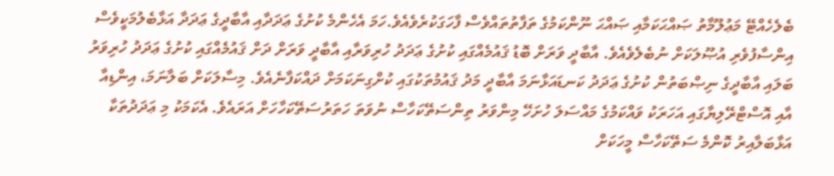ބެލެހެއްޓޭ މަޢުލޫމާތު ޞައްޙަކަމާއި ޞައްޙަ ނޫންކަމުގެ ތަފާތުތައްވެސް ފާހަގަކުރެވެއެވެ.ހަމަ އެހެންމެ ކުށުގެ ޢަދަދާއި އާބާދީގެ ޢަދަދާ އަޅާބެލުމަކީވެސް އިންސާފުވެރި އުޞޫލަކަށް ނުބެލެވެއެވެ. އާބާދީ ވަރަށް ބޮޑު ޤައުމެއްގައި ކުށުގެ ޢަދަދު ހުރިވަރާއި އާބާދީ ވަރަށް ދަށް ޤައުމެއްގައި ކުށުގެ ޢަދަދު ހުރިވަރު ބަލައި އާބާދީގެ ނިޞްބަތުން ކުށުގެ ޢަދަދު ކަނޑައަޅާނަމަ އާބާދީ މަދު ޤައުމުތަކުގައި ކުށްގިނަކަމަށް ދައްކަފާނެއެވެ. މިސާލަކަށް ބަލާނަމަ، އިންޑިއާ އާއި އޮސްޓްރޭލިޔާގައި އަހަރަކު ވައްކަމުގެ މައްސަލަ ހުށަހޭ މިންވަރު ތިންސަތޭކަހާސް ނުވަތަ ހަތަރުސަތޭކަހާހަށް އަރައެވެ. އެކަމަކު މި ޢަދަދުތަކާ އަޅާބަލާއިރު ކޮންމެ ސަތޭކަހާސް މީހަކަށް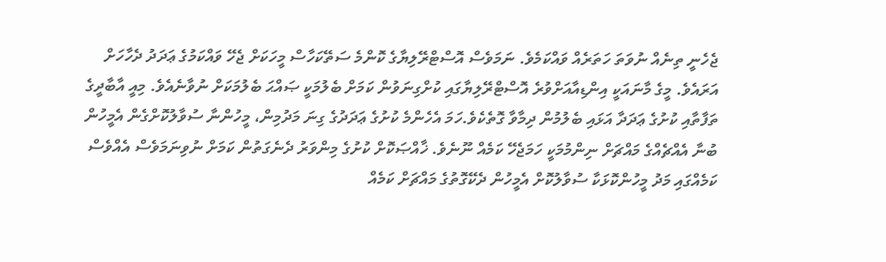ޖެހެނީ ތިނެއް ނުވަތަ ހަތަރެއް ވައްކަމެވެ. ނަމަވެސް އޮސްޓްރޭލިޔާގެ ކޮންމެ ސަތޭކަހާސް މީހަކަށް ޖެހޭ ވައްކަމުގެ ޢަދަދު ދެހާހަށް އަރައެވެ. މީގެ މާނައަކީ އިންޑިއާއަށްވުރެ އޮސްޓްރޭލިޔާގައި ކުށްގިނަވުން ކަމަށް ބެލުމަކީ ޞައްޙަ ބެލުމަކަށް ނުވާނެއެވެ. މިއީ އާބާދީގެ ތަފާތާއި ކުށުގެ ޢަދަދާ އަޅައި ބެލުމުން ދިމާވާ ގޮތެކެވެ.ހަމަ އެހެންމެ ކުށުގެ ޢަދަދުގެ ގިނަ މަދުމިން، މީހުންނާ ސުވާލުކޮށްގެން އެމީހުން ބުނާ އެއްޗެއްގެ މައްޗަށް ނިންމުމަކީ ހަމަޖެހޭ ކަމެއް ނޫނެވެ. ޚާއްޞަކޮށް ކުށުގެ މިންވަރު ދެނެގަތުން ކަމަށް ނުވިނަމަވެސް އެއްވެސް ކަމެއްގައި މަދު މީހުންކޮޅަކާ ސުވާލުކޮށް އެމީހުން ދެކޭގޮތުގެ މައްޗަށް ކަމެއް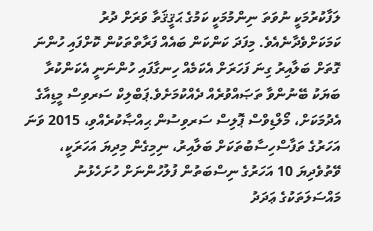ލަފާކުރުމަކީ ނުވަތަ ނިންމުމަކީ ކަމުގެ ޙަޤީޤަތާ ވަރަށް ދުރު ކަމަކަށްވެދާނެއެވެ. މިފަދަ ކަންކަން ބައެއް ފަރާތްތަކުން ކޮށްފައި ހުންނަ ގޮތަށް ބަލާއިރު ގިނަ ފަހަރަށް އެކަމެއް ހިނގާފައި ހުންނަނީ އެކަންކުރާ ބަޔަކު ބޭނުންވާ ތަޞައްވުރެއް ދެއްކުމަށެވެ.ޕަބްލިކް ސަރވިސް މީޑިއާގެ އެދުމަކަށް، މޯލްޑިވްސް ޕޮލިސް ސަރވިސުން ޙިއްޞާކުރެއްވި، 2015 ވަނަ އަހަރުގެ ތަފާސްހިސާބުތަކަށް ބަލާއިރު، ނިމިގެން މިދިޔަ އަހަރަކީ، ވޭތުވެދިޔަ 10 އަހަރުގެ ނިސްބަތުން ފުލުހުންނަށް ހުށަހެޅުނު މައްސަލަތަކުގެ ޢަދަދު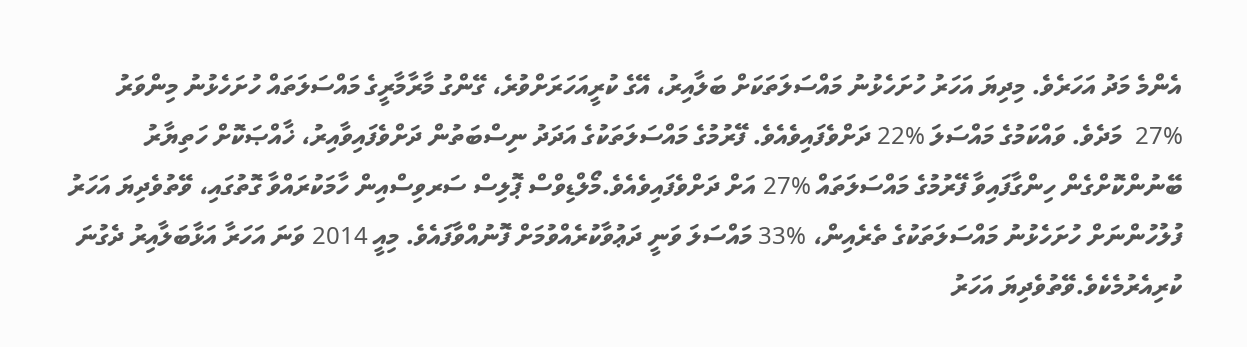އެންމެ މަދު އަހަރެވެ. މިދިޔަ އަހަރު ހުށަހެޅުނު މައްސަލަތަކަށް ބަލާއިރު، އޭގެ ކުރީއަހަރަށްވުރެ، ގޭންގު މާރާމާރީގެ މައްސަލަތައް ހުށަހެޅުނު މިންވަރު %27  މަދެވެ. ވައްކަމުގެ މައްސަލަ %22 ދަށްވެފައިވެއެވެ. ފޭރުމުގެ މައްސަލަތަކުގެ އަދަދު ނިސްބަތުން ދަށްވެފައިވާއިރު، ޚާއްޞަކޮށް ހަތިޔާރު ބޭނުންކޮށްގެން ހިންގާފައިވާ ފޭރުމުގެ މައްސަލަތައް %27 އަށް ދަށްވެފައިވެއެވެ.މޯލްޑިވްސް ޕޮލިސް ސަރވިސްއިން ހާމަކުރައްވާ ގޮތުގައި، ވޭތުވެދިޔަ އަހަރު ފުލުހުންނަށް ހުށަހެޅުނު މައްސަލަތަކުގެ ތެރެއިން، %33 މައްސަލަ ވަނީ ދަޢުވާކުރެއްވުމަށް ފޮނުއްވާފައެވެ. މިއީ 2014 ވަނަ އަހަރާ އަޅާބަލާއިރު ދެގުނަ ކުރިއެރުމެކެވެ.ވޭތުވެދިޔަ އަހަރު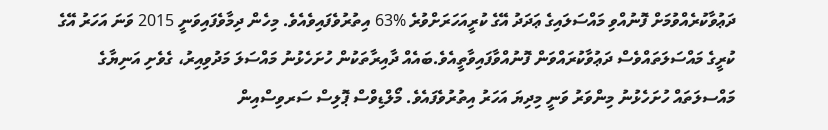ދަޢުވާކުރެއްވުމަށް ފޮނުއްވި މައްސަލައިގެ ޢަދަދު އޭގެ ކުރީއަހަރަށްވުރެ %63 އިތުރުވެފައިވެއެވެ. މިހެން ދިމާވެފައިވަނީ 2015 ވަނަ އަހަރު އޭގެ ކުރީގެ މައްސަލަތައްވެސް ދަޢުވާކުރައްވަން ފޮނުއްވާފައިވާތީއެވެ.ބައެއް ދާއިރާތަކުން ހުށަހެޅުނު މައްސަލަ މަދުވިއިރު، ގެވެށި އަނިޔާގެ މައްސލަތައް ހުށަހެޅުނު މިންވަރު ވަނީ މިދިޔަ އަހަރު އިތުރުވެފައެވެ. މޯލްޑިވްސް ޕޮލިސް ސަރވިސްއިން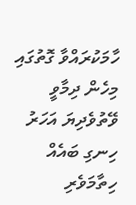ހާމަކުރައްވާ ގޮތުގައި މިހެން ދިމާވީ ވޭތުވެދިޔަ އަހަރު ހިނގި ބައެއް ހިތާމަވެރި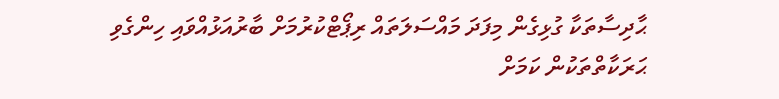ޙާދިސާތަކާ ގުޅިގެން މިފަދަ މައްސަލަތައް ރިޕޯޓްކުރުމަށް ބާރުއަޅުއްވައި ހިންގެވި ޙަރަކާތްތަކުން ކަމަށް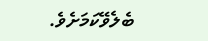ބެލެވޭކަމަށެވެ.